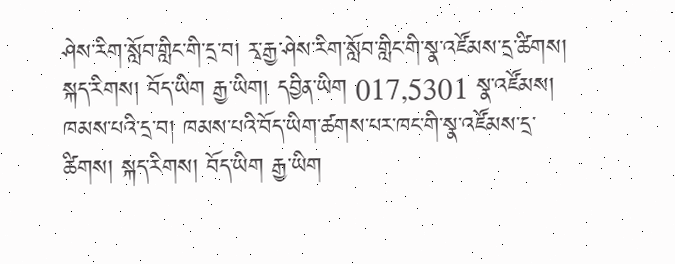ཤེས་རིག་སློབ་གླིང་གི་དྲ་བ། རྭ་རྒྱ་ཤེས་རིག་སློབ་གླིང་གི་སྣ་འཛོམས་དྲ་ཚིགས། སྐད་རིགས། བོད་ཡིག རྒྱ་ཡིག། དབྱིན་ཡིག 017,5301 སྣ་འཛོམས།
ཁམས་པའི་དྲ་བ། ཁམས་པའི་བོད་ཡིག་ཚགས་པར་ཁང་གི་སྣ་འཛོམས་དྲ་ཚིགས། སྐད་རིགས། བོད་ཡིག རྒྱ་ཡིག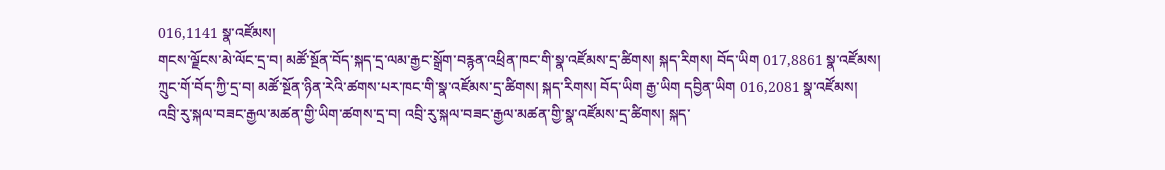016,1141 སྣ་འཛོམས།
གངས་ལྗོངས་མེ་ལོང་དྲ་བ། མཚོ་སྔོན་བོད་སྐད་དྲ་ལམ་རྒྱང་སྒྲོག་བརྙན་འཕྲིན་ཁང་གི་སྣ་འཛོམས་དྲ་ཚིགས། སྐད་རིགས། བོད་ཡིག 017,8861 སྣ་འཛོམས།
ཀྲུང་གོ་བོད་ཀྱི་དྲ་བ། མཚོ་སྔོན་ཉིན་རེའི་ཚགས་པར་ཁང་གི་སྣ་འཛོམས་དྲ་ཚིགས། སྐད་རིགས། བོད་ཡིག རྒྱ་ཡིག དབྱིན་ཡིག 016,2081 སྣ་འཛོམས།
འབྲི་རུ་སྐལ་བཟང་རྒྱལ་མཚན་གྱི་ཡིག་ཚགས་དྲ་བ། འབྲི་རུ་སྐལ་བཟང་རྒྱལ་མཚན་གྱི་སྣ་འཛོམས་དྲ་ཚིགས། སྐད་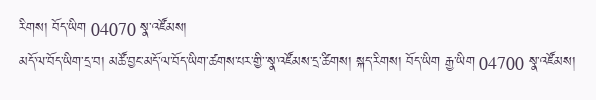རིགས། བོད་ཡིག 04070 སྣ་འཛོམས།
མདོ་ལ་བོད་ཡིག་དྲ་བ། མཚོ་བྱང་མདོ་ལ་བོད་ཡིག་ཚགས་པར་གྱི་་སྣ་འཛོམས་དྲ་ཚིགས། སྐད་རིགས། བོད་ཡིག རྒྱ་ཡིག 04700 སྣ་འཛོམས།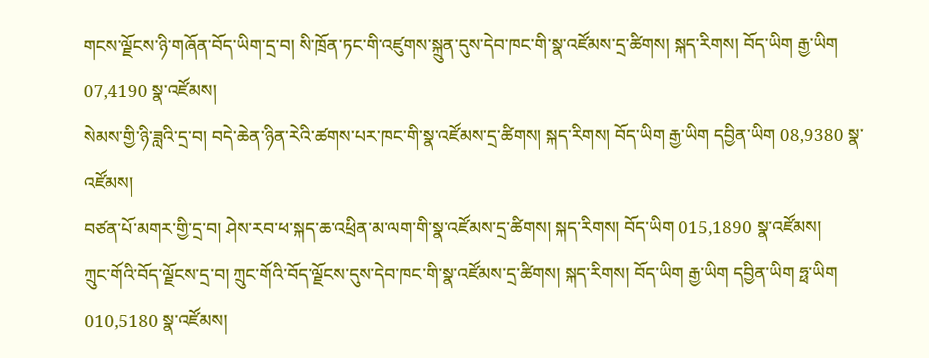གངས་ལྗོངས་ཉི་གཞོན་བོད་ཡིག་དྲ་བ། སི་ཁྲོན་ཏང་གི་འཛུགས་སྐྲུན་དུས་དེབ་ཁང་གི་སྣ་འཛོམས་དྲ་ཚིགས། སྐད་རིགས། བོད་ཡིག རྒྱ་ཡིག 07,4190 སྣ་འཛོམས།
སེམས་གྱི་ཉི་ཟླའི་དྲ་བ། བདེ་ཆེན་ཉིན་རེའི་ཚགས་པར་ཁང་གི་སྣ་འཛོམས་དྲ་ཚིགས། སྐད་རིགས། བོད་ཡིག རྒྱ་ཡིག དབྱིན་ཡིག 08,9380 སྣ་འཛོམས།
བཙན་པོ་མགར་གྱི་དྲ་བ། ཤེས་རབ་ཕ་སྐད་ཆ་འཕྲིན་མ་ལག་གི་སྣ་འཛོམས་དྲ་ཚིགས། སྐད་རིགས། བོད་ཡིག 015,1890 སྣ་འཛོམས།
ཀྲུང་གོའི་བོད་ལྗོངས་དྲ་བ། ཀྲུང་གོའི་བོད་ལྗོངས་དུས་དེབ་ཁང་གི་སྣ་འཛོམས་དྲ་ཚིགས། སྐད་རིགས། བོད་ཡིག རྒྱ་ཡིག དབྱིན་ཡིག ཧྥ་ཡིག 010,5180 སྣ་འཛོམས།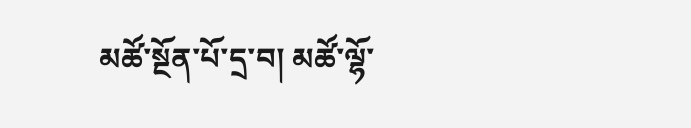མཚོ་སྔོན་པོ་དྲ་བ། མཚོ་ལྷོ་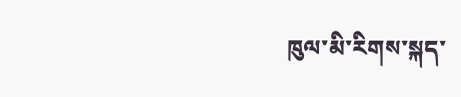ཁུལ་མི་རིགས་སྐད་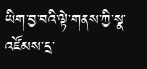ཡིག་བྱ་བའི་ལྟེ་གནས་ཀྱི་སྣ་འཛོམས་དྲ་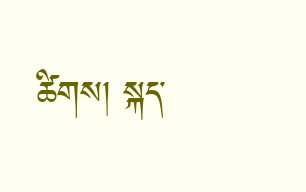ཚིགས། སྐད་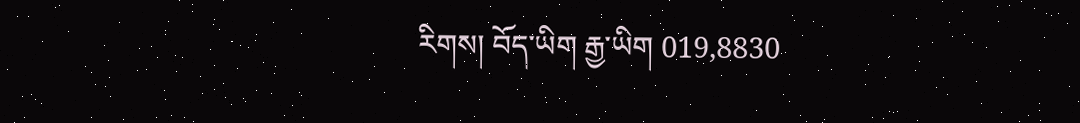རིགས། བོད་ཡིག རྒྱ་ཡིག 019,8830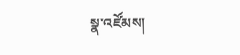སྣ་འཛོམས།